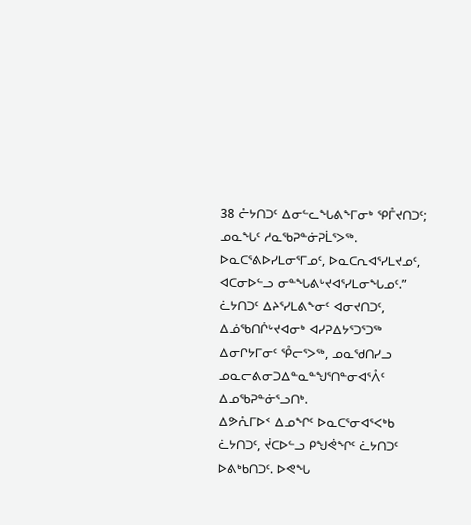38 ᓔᔭᑎᑐᑦ ᐃᓂᓪᓚᖓᕕᖕᒥᓂᒃ ᕿᒤᔪᑎᑐᑦ; ᓄᓇᖓᑦ ᓱᓇᖃᕈᓐᓃᕈᒫᕐᐳᖅ. ᐅᓇᑕᕐᕕᐅᓯᒪᓂᕐᒥᓄᑦ, ᐅᓇᑕᕆᐊᕐᓯᒪᔪᓄᑦ, ᐊᑕᓂᐅᓪᓗ ᓂᓐᖓᕕᒡᔪᐊᕐᓯᒪᓂᖓᓄᑦ.”
ᓛᔭᑎᑐᑦ ᐃᔨᕐᓯᒪᕕᖕᓂᑦ ᐊᓂᔪᑎᑐᑦ, ᐃᓅᖃᑎᒌᒡᔪᐊᓂᒃ ᐊᓯᕈᐃᔭᕐᑐᕐᑐᖅ ᐃᓂᒋᔭᒥᓂᑦ ᕾᓕᕐᐳᖅ, ᓄᓇᖁᑎᓯᓗ ᓄᓇᓕᕕᓂᑐᐃᓐᓇᓐᖑᕐᑎᓐᓂᐊᕐᐰᑦ ᐃᓄᖃᕈᓐᓃᕐᓗᑎᒃ.
ᐃᕗᕅᒥᐅᑉ ᐃᓄᖏᑦ ᐅᓇᑕᕐᓂᐊᕐᐸᒃᑲ ᓛᔭᑎᑐᑦ, ᔫᑕᐅᓪᓗ ᑭᖑᕚᖏᑦ ᓛᔭᑎᑐᑦ ᐅᕕᒃᑲᑎᑐᑦ. ᐅᕙᖓ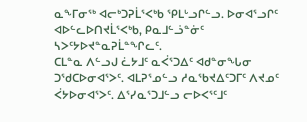ᓇᖕᒥᓂᖅ ᐊᓕᒃᑐᕈᒫᕐᐸᒃᑲ ᕿᒪᒡᓗᒋᓪᓗ. ᐅᓂᐊᕐᓗᒋᑦ ᐊᐅᓪᓚᐅᑎᔪᒫᕐᐸᒃᑲ, ᑭᓇᒧᓪᓘᓐᓃᑦ ᓴᐳᑦᔭᐅᔪᓐᓇᕈᒫᓐᖏᓚᑦ.
ᑕᒪᓐᓇ ᐱᓪᓗᒍ ᓛᔭᒧᑦ ᓇᐹᕐᑐᐃᑦ ᐊᑯᓐᓂᖓᓂ ᑐᖁᑕᐅᓂᐊᕐᐳᑦ. ᐊᒪᕈᕐᓄᓪᓗ ᓱᓇᖃᔪᐃᑦᑐᒥᑦ ᐱᔪᓄᑦ ᐹᔭᐅᓂᐊᕐᐳᑦ. ᐃᕐᓯᓇᕐᑐᒧᓪᓗ ᓕᐅᐸᕐᑦᒧᑦ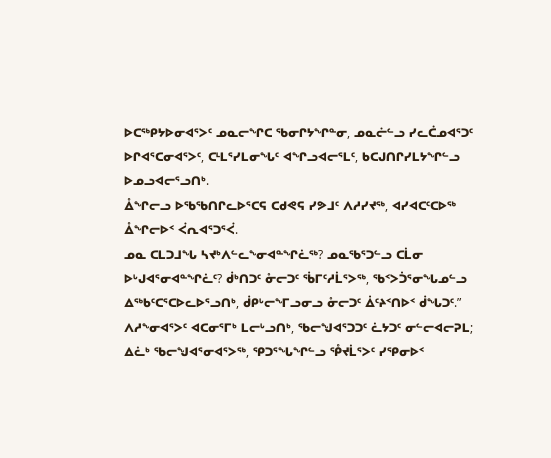ᐅᑕᖅᑭᔭᐅᓂᐊᕐᐳᑦ ᓄᓇᓕᖏᑕ ᖃᓂᒋᔭᖏᓐᓂ, ᓄᓇᓖᓪᓗ ᓯᓚᑖᓄᐊᕐᑐᑦ ᐅᒋᐊᕐᑕᓂᐊᕐᐳᑦ, ᑕᒻᒪᕐᓯᒪᓂᖓᑦ ᐊᖏᓗᐊᓕᕐᒪᑦ, ᑲᑕᒍᑎᒋᓯᒪᔭᖏᓪᓗ ᐅᓄᓗᐊᓕᕐᓗᑎᒃ.
ᐂᖏᓕᓗ ᐅᖃᖃᑎᒋᓚᐅᕐᑕᕋ ᑕᑯᕙᕋ ᓯᕗᒧᑦ ᐱᓱᓯᔪᖅ, ᐊᓯᐊᑕᑦᑕᐅᖅ ᐂᖏᓕᐅᑉ ᐹᕆᐊᕐᑐᕐᐹ.
ᓄᓇ ᑕᒪᑐᒧᖓ ᓴᔪᒃᐱᓪᓚᖕᓂᐊᓐᖏᓛᖅ? ᓄᓇᖃᕐᑐᓪᓗ ᑕᒫᓂ ᐅᒡᒍᐊᕐᓂᐊᓐᖏᓛᑦ? ᑰᒃᑎᑐᑦ ᓁᓕᑐᑦ ᖄᒥᑦᓱᒫᕐᐳᖅ, ᖃᑉᐳᑑᕐᓂᖓᓄᓪᓗ ᐃᖅᑲᑦᑕᕐᑕᐅᓚᐅᕐᓗᑎᒃ, ᑰᑭᒡᓕᖕᒥᓗᓂᓗ ᓁᓕᑐᑦ ᐄᑦᔨᑉᑎᐅᑉ ᑰᖓᑐᑦ.”
ᐱᓱᖕᓂᐊᕐᐳᑦ ᐊᑕᓂᕐᒥᒃ ᒪᓕᒡᓗᑎᒃ, ᖃᓕᖑᐊᕐᑐᑐᑦ ᓛᔭᑐᑦ ᓂᓪᓕᐊᓕᕈᒪ; ᐃᓛᒃ ᖃᓕᖑᐊᕐᓂᐊᕐᐳᖅ, ᕿᑐᕐᖓᖏᓪᓗ ᕾᔪᒫᕐᐳᑦ ᓯᕿᓂᐅᑉ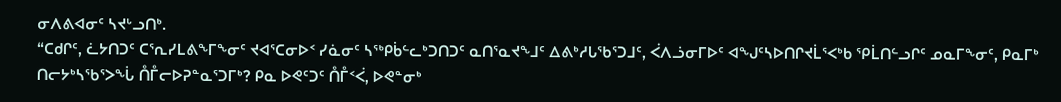ᓂᐱᕕᐊᓂᑦ ᓴᔪᒡᓗᑎᒃ.
“ᑕᑯᒋᑦ, ᓛᔭᑎᑐᑦ ᑕᕐᕆᓯᒪᕕᖕᒥᖕᓂᑦ ᔪᐊᕐᑕᓂᐅᑉ ᓯᓈᓂᑦ ᓴᖅᑭᑳᓪᓚᒃᑐᑎᑐᑦ ᓇᑎᕐᓇᔪᖕᒧᑦ ᐃᕕᒃᓱᒐᖃᕐᑐᒧᑦ, ᐹᐱᓘᓂᒥᐅᑦ ᐊᖑᑦᓴᐅᑎᒋᔪᒫᕐᐸᒃᑲ ᕿᒫᑎᓪᓗᒋᑦ ᓄᓇᒥᖕᓂᑦ, ᑭᓇᒥᒃ ᑎᓕᔭᒃᓴᖃᕐᐳᖔ ᑍᒤᓕᐅᕈᓐᓇᕐᑐᒥᒃ? ᑭᓇ ᐅᕙᑦᑐᑦ ᑍᒤᑉᐹ, ᐅᕙᓐᓂᒃ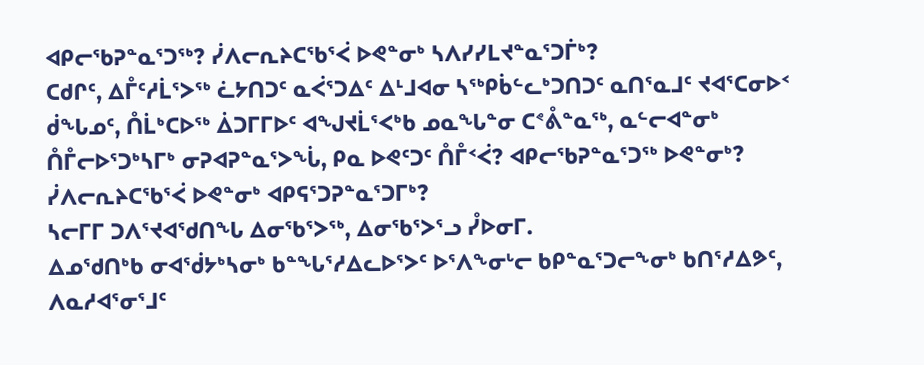ᐊᑭᓕᖃᕈᓐᓇᕐᑐᖅ? ᓰᐱᓕᕆᔨᑕᖃᕐᐹ ᐅᕙᓐᓂᒃ ᓴᐱᓯᓯᒪᔪᓐᓇᕐᑐᒦᒃ?
ᑕᑯᒋᑦ, ᐃᒤᑦᓱᒫᕐᐳᖅ ᓛᔭᑎᑐᑦ ᓇᐹᕐᑐᐃᑦ ᐃᒻᒧᐊᓂ ᓴᖅᑭᑳᓪᓚᒃᑐᑎᑐᑦ ᓇᑎᕐᓇᒧᑦ ᔪᐊᕐᑕᓂᐅᑉ ᑰᖓᓄᑦ, ᑍᒫᒃᑕᐅᖅ ᐄᑐᒥᒥᐅᑦ ᐊᖑᔪᒫᕐᐸᒃᑲ ᓄᓇᖓᓐᓂ ᑕᕝᕔᓐᓇᖅ, ᓇᓪᓕᐊᓐᓂᒃ ᑍᒤᓕᐅᕐᑐᒃᓴᒥᒃ ᓂᕈᐊᕈᓐᓇᕐᐳᖔ, ᑭᓇ ᐅᕙᑦᑐᑦ ᑍᒤᑉᐹ? ᐊᑭᓕᖃᕈᓐᓇᕐᑐᖅ ᐅᕙᓐᓂᒃ? ᓰᐱᓕᕆᔨᑕᖃᕐᐹ ᐅᕙᓐᓂᒃ ᐊᑭᕋᕐᑐᕈᓐᓇᕐᑐᒥᒃ?
ᓴᓕᒥᒥ ᑐᐱᕐᔪᐊᖁᑎᖓ ᐃᓂᖃᕐᐳᖅ, ᐃᓂᖃᕐᐳᕐᓗ ᓮᐅᓂᒥ.
ᐃᓄᖁᑎᒃᑲ ᓂᐊᖂᔭᒃᓴᓂᒃ ᑲᓐᖓᕐᓱᐃᓚᐅᕐᐳᑦ ᐅᕐᐱᖕᓂᒡᓕ ᑲᑭᓐᓇᕐᑐᓕᖕᓂᒃ ᑲᑎᕐᓱᐃᕗᑦ, ᐱᓇᓱᐊᕐᓂᕐᒧᑦ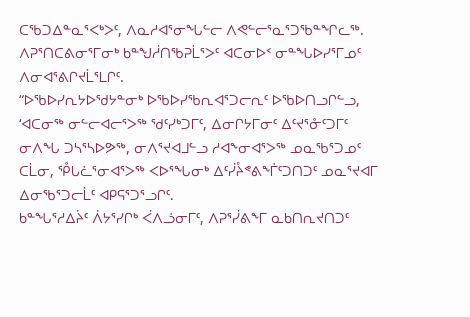ᑕᖃᑐᐃᓐᓇᕐᐸᒃᐳᑦ, ᐱᓇᓱᐊᕐᓂᖓᓪᓕ ᐱᕙᓪᓕᕐᓇᕐᑐᖃᓐᖏᓚᖅ. ᐱᕈᕐᑎᑕᕕᓂᕐᒥᓂᒃ ᑲᓐᖑᓲᑎᖃᕈᒫᕐᐳᑦ ᐊᑕᓂᐅᑉ ᓂᓐᖓᐅᓯᕐᒥᓄᑦ ᐱᓂᐊᕐᕕᒋᔪᒫᕐᒪᒋᑦ.
“ᐅᖃᐅᓯᕆᔭᐅᖁᔭᓐᓂᒃ ᐅᖃᐅᓯᖃᕆᐊᕐᑐᓕᕆᑦ ᐅᖃᐅᑎᓗᒋᓪᓗ, ‘ᐊᑕᓂᖅ ᓂᓪᓕᐊᓕᕐᐳᖅ ᖁᑦᓯᒃᑐᒥᑦ, ᐃᓂᒋᔭᒥᓂᑦ ᐃᑦᔪᕐᓁᑦᑐᒥᑦ ᓂᐱᖓ ᑐᓴᕐᓴᐅᕗᖅ, ᓂᐱᕐᔪᐊᒧᓪᓗ ᓱᐊᖕᓂᐊᕐᐳᖅ ᓄᓇᖃᕐᑐᓄᑦ ᑕᒫᓂ, ᕾᒐᓛᕐᓂᐊᕐᐳᖅ ᐸᐅᕐᖓᓂᒃ ᐃᑦᓰᔧᕝᕕᖕᒦᑦᑐᑎᑐᑦ ᓄᓇᕐᔪᐊᒥ ᐃᓂᖃᕐᑐᓕᒫᑦ ᐊᑭᕋᕐᑐᕐᓗᒋᑦ.
ᑲᓐᖓᕐᓱᐃᔩᑦ ᐲᔭᕐᓯᒋᒃ ᐹᐱᓘᓂᒥᑦ, ᐱᕈᕐᓰᕕᖕᒥ ᓇᑲᑎᕆᔪᑎᑐᑦ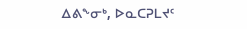ᐃᕕᖕᓂᒃ, ᐅᓇᑕᕈᒪᔪᑦ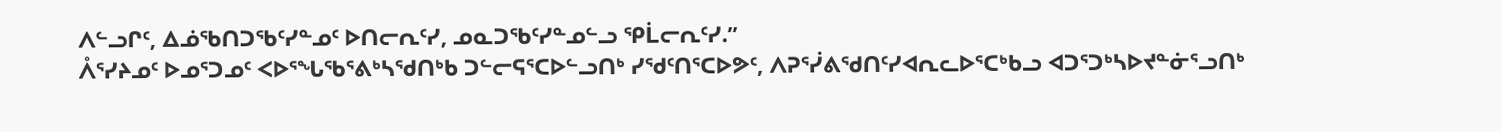ᐱᓪᓗᒋᑦ, ᐃᓅᖃᑎᑐᖃᑦᓯᓐᓄᑦ ᐅᑎᓕᕆᑦᓯ, ᓄᓇᑐᖃᑦᓯᓐᓄᓪᓗ ᕿᒫᓕᕆᑦᓯ.”
ᐰᕐᓯᔨᓄᑦ ᐅᓄᕐᑐᓄᑦ ᐸᐅᕐᖓᖃᕐᕕᒃᓴᖁᑎᒃᑲ ᑐᓪᓕᕋᕐᑕᐅᓪᓗᑎᒃ ᓯᖁᑦᑎᕐᑕᐅᕗᑦ, ᐱᕈᕐᓰᕕᖁᑎᑦᓯᐊᕆᓚᐅᕐᑕᒃᑲᓗ ᐊᑐᕐᑐᒃᓴᐅᔪᓐᓃᕐᓗᑎᒃ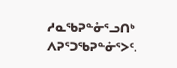ᓱᓇᖃᕈᓐᓁᕐᓗᑎᒃ ᐱᕈᕐᑐᖃᕈᓐᓃᕐᐳᑦ.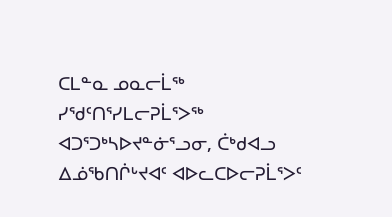ᑕᒪᓐᓇ ᓄᓇᓕᒫᖅ ᓯᖁᑦᑎᕐᓯᒪᓕᕈᒫᕐᐳᖅ ᐊᑐᕐᑐᒃᓴᐅᔪᓐᓃᕐᓗᓂ, ᑖᒃᑯᐊᓗ ᐃᓅᖃᑎᒌᒡᔪᐊᑦ ᐊᐅᓚᑕᐅᓕᕈᒫᕐᐳᑦ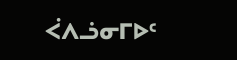ᐹᐱᓘᓂᒥᐅᑦ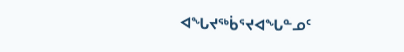ᐊᖓᔪᖅᑳᕐᔪᐊᖓᓐᓄᑦ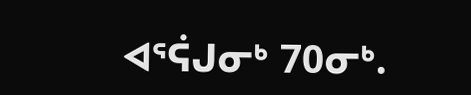ᐊᕐᕌᒍᓂᒃ 70ᓂᒃ.